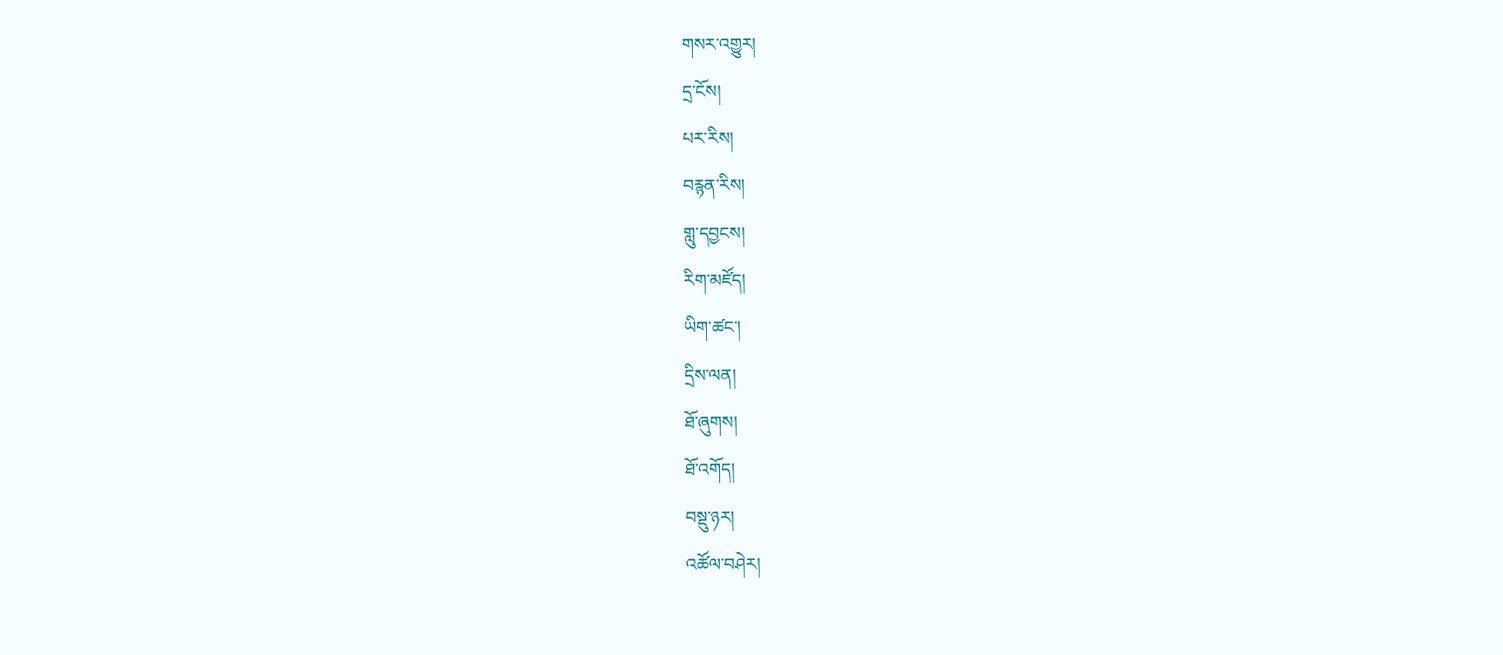གསར་འགྱུར།
དྲ་ངོས།
པར་རིས།
བརྙན་རིས།
གླུ་དབྱངས།
རིག་མཛོད།
ཡིག་ཚང་།
དྲིས་ལན།
ཐོ་ཞུགས།
ཐོ་འགོད།
བསྡུ་ཉར།
འཚོལ་བཤེར།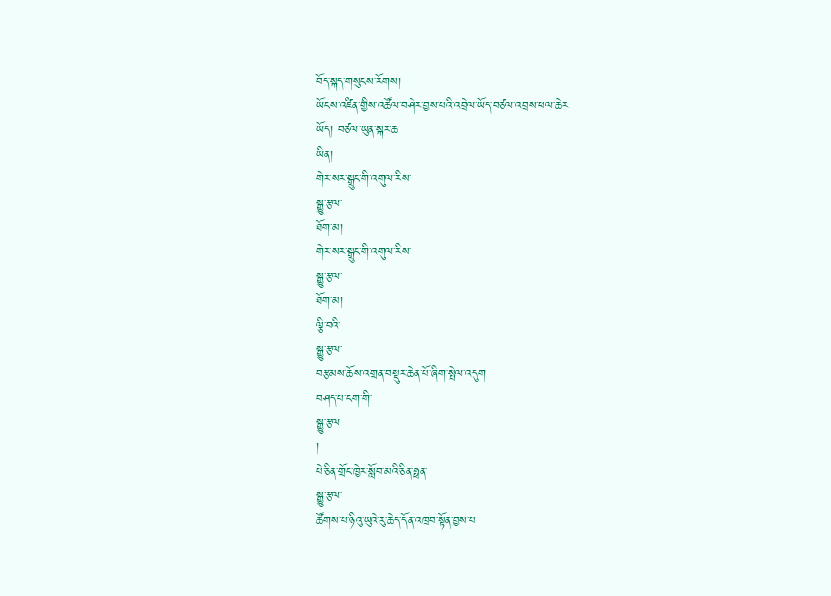བོད་སྐད་གསུངས་རོགས།
ཡོངས་འཛིན་གྱིས་འཚོལ་བཤེར་བྱས་པའི་འབྲེལ་ཡོད་བཙལ་འབྲས་ཕལ་ཆེར
ཡོད། བཙལ་ཡུན་སྐར་ཆ
ཡིན།
གེར་སར་སྒྲུང་གི་འགུལ་རིས་
སྒྱུ་རྩལ་
ཐོག་མ།
གེར་སར་སྒྲུང་གི་འགུལ་རིས་
སྒྱུ་རྩལ་
ཐོག་མ།
ལྕི་བའི་
སྒྱུ་རྩལ་
བརྩམས་ཆོས་འགྲན་བསྡུར་ཆེན་པོ་ཞིག་སྤེལ་འདུག
བཤད་པ་ངག་གི་
སྒྱུ་རྩལ
།
པེ་ཅིན་གྲོང་ཁྱེར་སློབ་མའི་ཅིན་ཧྥན་
སྒྱུ་རྩལ་
ཚོགས་པ་ཉིའུ་ཡུའེ་རུ་ཆེད་དོན་འཁྲབ་སྟོན་བྱས་པ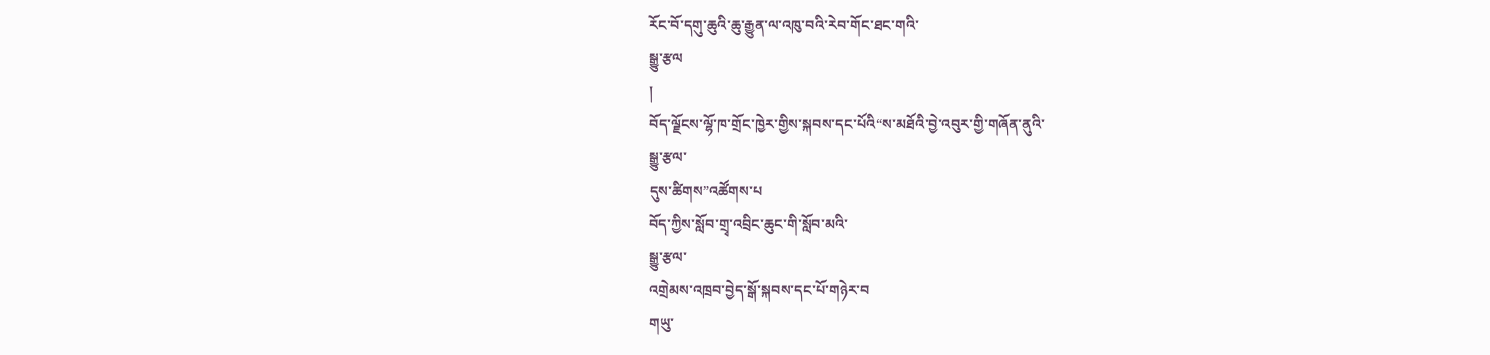རོང་བོ་དགུ་ཆུའི་ཆུ་རྒྱུན་ལ་འཁུ་བའི་རེབ་གོང་ཐང་གའི་
སྒྱུ་རྩལ
།
བོད་ལྗོངས་ལྷོ་ཁ་གྲོང་ཁྱེར་གྱིས་སྐབས་དང་པོའི“ས་མཐོའི་བྱེ་འབུར་གྱི་གཞོན་ནུའི་
སྒྱུ་རྩལ་
དུས་ཚིགས”འཚོགས་པ
བོད་ཀྱིས་སློབ་གྲྭ་འབྲིང་ཆུང་གི་སློབ་མའི་
སྒྱུ་རྩལ་
འགྲེམས་འཁྲབ་བྱེད་སྒོ་སྐབས་དང་པོ་གཉེར་བ
གཡུ་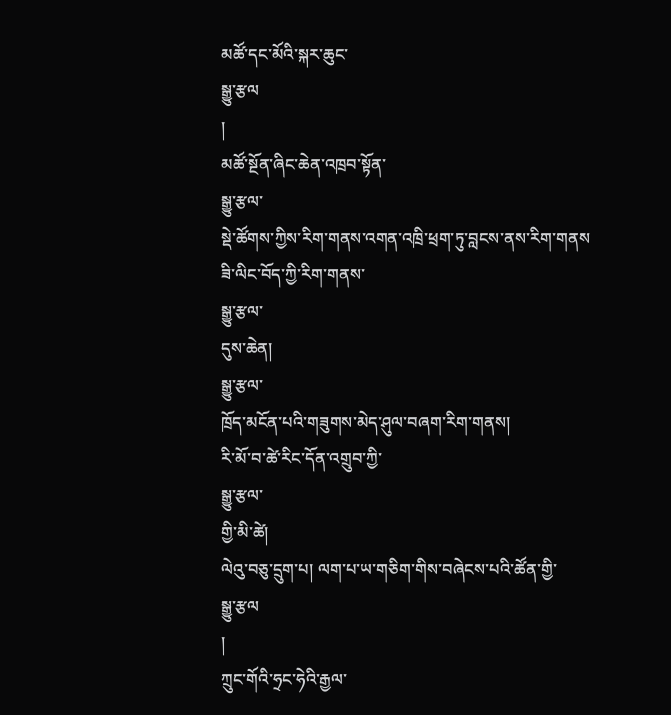མཚོ་དང་མོའི་སྐར་ཆུང་
སྒྱུ་རྩལ
།
མཚོ་སྔོན་ཞིང་ཆེན་འཁྲབ་སྟོན་
སྒྱུ་རྩལ་
སྡེ་ཚོགས་ཀྱིས་རིག་གནས་འགན་འཁྲི་ཕྲག་ཏུ་བླངས་ནས་རིག་གནས
ཟི་ལིང་བོད་ཀྱི་རིག་གནས་
སྒྱུ་རྩལ་
དུས་ཆེན།
སྒྱུ་རྩལ་
ཁྲོད་མངོན་པའི་གཟུགས་མེད་ཤུལ་བཞག་རིག་གནས།
རི་མོ་བ་ཚེ་རིང་དོན་འགྲུབ་ཀྱི་
སྒྱུ་རྩལ་
གྱི་མི་ཚེ།
ལེའུ་བཅུ་དྲུག་པ། ལག་པ་ཡ་གཅིག་གིས་བཞེངས་པའི་ཚོན་གྱི་
སྒྱུ་རྩལ
།
ཀྲུང་གོའི་ཧྲང་ཧེའི་རྒྱལ་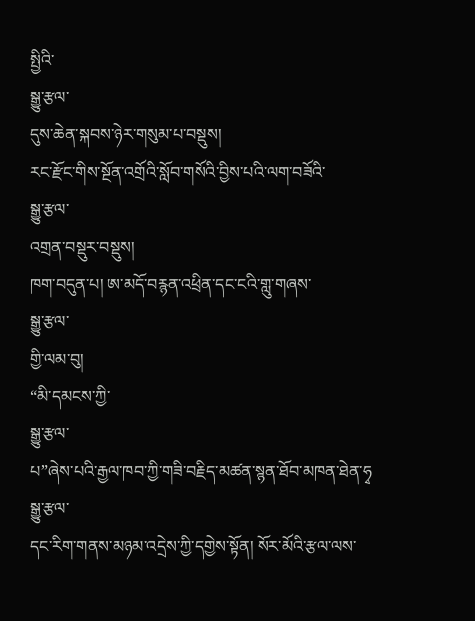སྤྱིའི་
སྒྱུ་རྩལ་
དུས་ཆེན་སྐབས་ཉེར་གསུམ་པ་བསྡུས།
རང་རྫོང་གིས་སྔོན་འགྲོའི་སློབ་གསོའི་བྱིས་པའི་ལག་བཟོའི་
སྒྱུ་རྩལ་
འགྲན་བསྡུར་བསྡུས།
ཁག་བདུན་པ། ཨ་མདོ་བརྙན་འཕྲིན་དང་ངའི་གླུ་གཞས་
སྒྱུ་རྩལ་
གྱི་ལམ་བུ།
“མི་དམངས་ཀྱི་
སྒྱུ་རྩལ་
པ”ཞེས་པའི་རྒྱལ་ཁབ་ཀྱི་གཟི་བརྗིད་མཚན་སྙན་ཐོབ་མཁན་ཐེན་ཧྭ
སྒྱུ་རྩལ་
དང་རིག་གནས་མཉམ་འདྲེས་ཀྱི་དགྱེས་སྟོན། སོར་མོའི་རྩལ་ལས་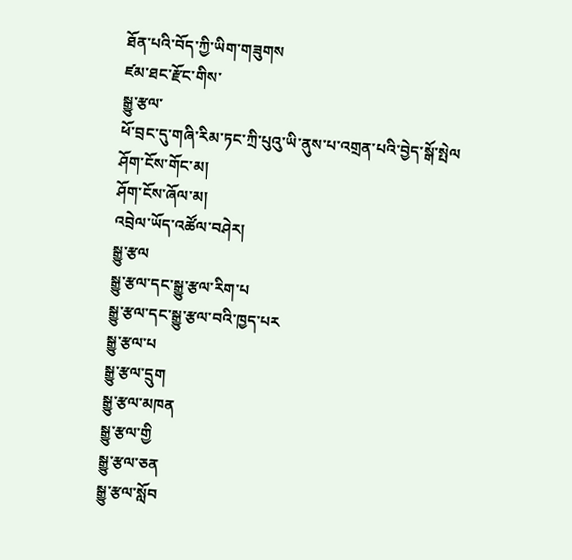ཐོན་པའི་བོད་ཀྱི་ཡིག་གཟུགས
ཛམ་ཐང་རྫོང་གིས་
སྒྱུ་རྩལ་
ཕོ་བྲང་དུ་གཞི་རིམ་ཏང་ཀྲི་པུའུ་ཡི་ནུས་པ་འགྲན་པའི་བྱེད་སྒོ་སྤེལ
ཤོག་ངོས་གོང་མ།
ཤོག་ངོས་ཞོལ་མ།
འབྲེལ་ཡོད་འཚོལ་བཤེར།
སྒྱུ་རྩལ
སྒྱུ་རྩལ་དང་སྒྱུ་རྩལ་རིག་པ
སྒྱུ་རྩལ་དང་སྒྱུ་རྩལ་བའི་ཁྱད་པར
སྒྱུ་རྩལ་པ
སྒྱུ་རྩལ་དྲུག
སྒྱུ་རྩལ་མཁན
སྒྱུ་རྩལ་གྱི
སྒྱུ་རྩལ་ཅན
སྒྱུ་རྩལ་སློབ